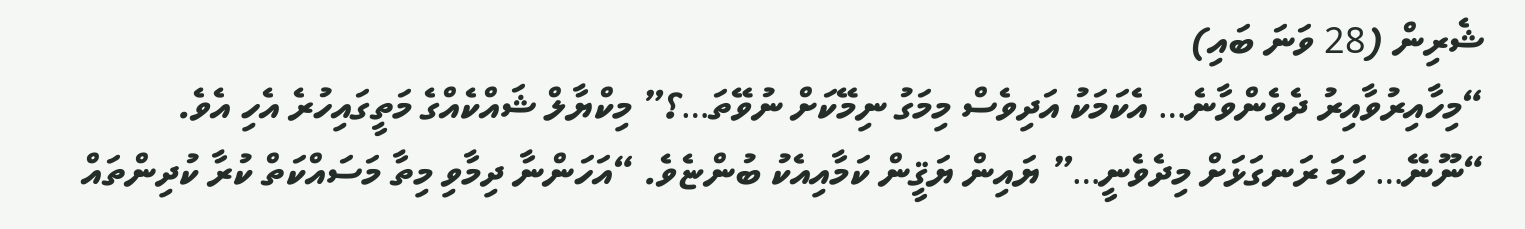ޝެރިން (28 ވަނަ ބައި)
“މިހާއިރުވާއިރު ދެވެންވާނެ… އެކަމަކު އަދިވެސް މިމަގު ނިމޭކަށް ނުވޭތަ…؟” މިކްޔާލް ޝައްކެއްގެ މަތީގައިހުރެ އެހި އެވެ.
“ނޫނޭ… ހަމަ ރަނގަޅަށް މިދެވެނީ…” ޔައިން ޔަޤީން ކަމާއިއެކު ބުންޏެވެ. “އަހަންނާ ދިމާވި މިތާ މަސައްކަތް ކުރާ ކުދިންތައް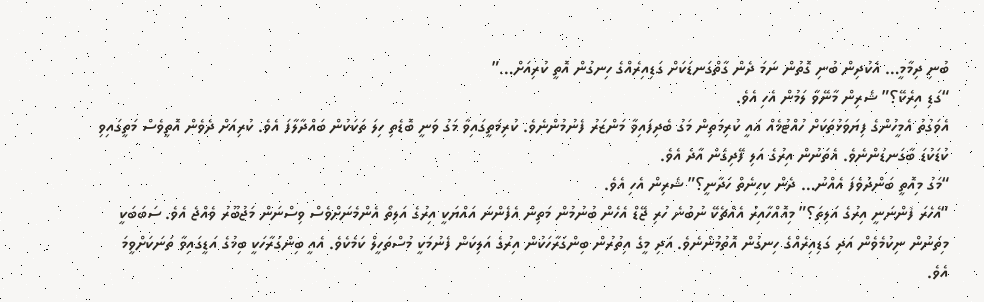ބުނި ދިމާމީ… އެކުދިން ބުނި ގޮތުން ނަމަ ދެން ގާތްގަނޑަކަށް ގަޑިއިރެއްގެ ހިނގުން އޮތީ ކުރިއަށް…”
“ގަޑި އިރެކޭ؟” ޝެރިން މާނޭވާ ލަމުން އެހި އެވެ.
އެވަގުތު އެމީހުންގެ ފިޔަވަޅުތަކަށް ހުއްޓުމެއް އައީ ކުރިމަތިން މަގު ބެދިފައިވާ މަންޒަރު ފެނުމުންނެވެ. ކުރިމަތީގައިވާ މަގު ވަނީ ބޮޑެތި ހިލަ ތަކަކުން ބައްދާލާފަ އެވެ. ކުރިއަށް ދެވެން އޮތީވެސް މަތީގައިވި ކުޑަކުޑަ ބާގަނޑުންނެވެ. އެތަނުން އިރުގެ އަލި ފޭދިގެން އާދެ އެވެ.
“މަގު މިއޮތީ ބަންދުވެފަ އެއްނު… ދެން ކިހިނެތް ހަދާނީ؟” ޝެރިން އެހި އެވެ.
“އެހެރަ ފެންނަނީ އިރުގެ އަލިތަ؟” މިއޮއްހާއިރު އެއްޗެކޭ ނުބުނެ ހުރި ޖޭޑް އެހެން ބުނުމުން މަތިން އެފެންނަ އައްޔަކީ އިރުގެ އަލިތޯ އެންމެނަށްވެސް ވިސްނަން މަޖުބޫރު ވެއްޖެ އެވެ. ސަބަބަކީ މިތަނުން ނިކުމެވެން އަދި ގަޑިއިރެއްގެ ހިނގުން އޮތުމުންނެވެ. އަދި މީގެ އިތުރުން ބިންގަރާހަކުން އިރުގެ އަލިކަން ފެނުމަކީ މުސްތަހީލް ކަމެކެވެ. އެއީ ބިންގަރާހަކީ ބިމުގެ އަޑީގައިވާ ތަނަކަށްވީމަ އެވެ.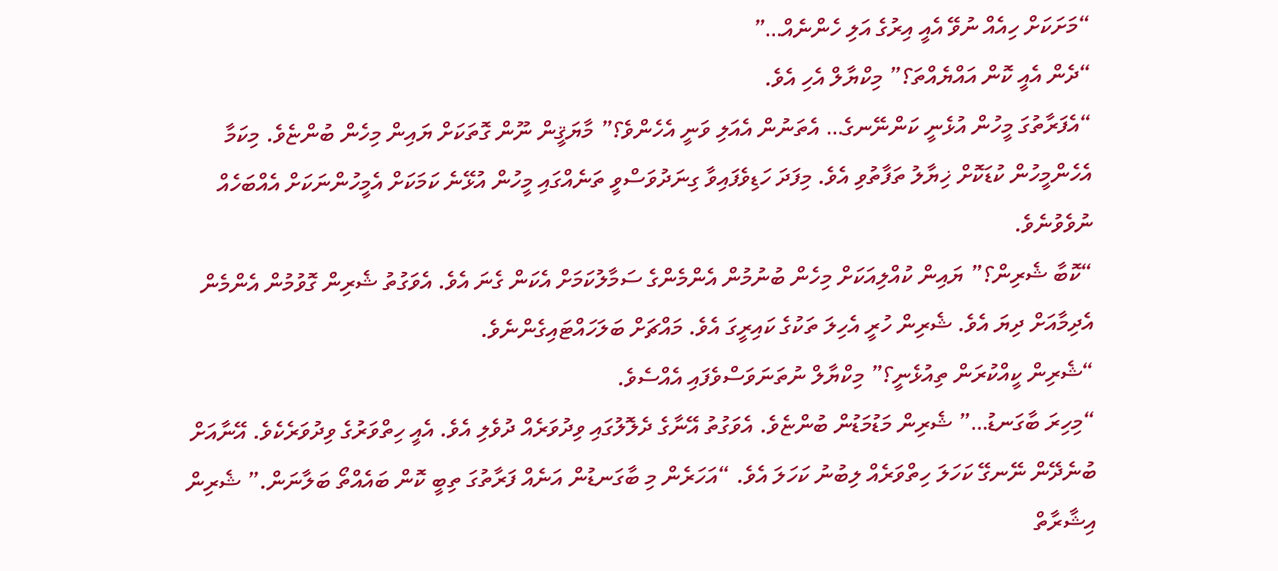“މަށަކަށް ހިއެއް ނުވޭ އެއީ އިރުގެ އަލި ހެންނެއް…”
“ދެން އެއީ ކޮން އައްޔެއްތަ؟” މިކްޔާލް އެހި އެވެ.
“އެފަރާތުގަ މީހުން އުޅެނީ ކަންނޭނގެ… އެތަނުން އެއަލި ވަނީ އެހެންވެ؟” މާޔަޤީން ނޫން ގޮތަކަށް ޔައިން މިހެން ބުންޏެވެ. މިކަމާ އެހެންމީހުން ކުޑަކޮށް ޚިޔާލު ތަފާތުވި އެވެ. މިފަދަ ހަޑިވެފައިވާ ގިނަދުވަސްވީ ތަނެއްގައި މީހުން އުޅޭނެ ކަމަކަށް އެމީހުންނަކަށް އެއްބަހެއް ނުވެވުނެވެ.
“ކޮބާ ޝެރިން؟” ޔައިން ކުއްލިއަކަށް މިހެން ބުނުމުން އެންމެންގެ ސަމާލުކަމަށް އެކަން ގެނަ އެވެ. އެވަގުތު ޝެރިން ގޮވުމުން އެންމެން އެދިމާއަށް ދިޔަ އެވެ. ޝެރިން ހުރީ އެހިލަ ތަކުގެ ކައިރީގަ އެވެ. މައްޗަށް ބަލަހައްޓައިގެންނެވެ.
“ޝެރިން ކީއްކުރަން ތިއުޅެނީ؟” މިކްޔާލް ނުތަނަވަސްވެފައި އެއްސެވެ.
“މިހިރަ ބާގަނޑު…” ޝެރިން މަޑުމަޑުން ބުންޏެވެ. އެވަގުތު އޭނާގެ ދެލޮލުގައި ވިދުވަރެއް ދުވެލި އެވެ. އެއީ ހިތްވަރުގެ ވިދުވަރެކެވެ. އޭނާއަށް ބުނެދޭން ނޭނގޭ ކަހަލަ ހިތްވަރެއް ލިބުނު ކަހަލަ އެވެ. “އަހަރެން މި ބާގަނޑުން އަނެއް ފަރާތުގަ ތިބީ ކޮން ބައެއްތޯ ބަލާނަން.” ޝެރިން އިޝާރާތް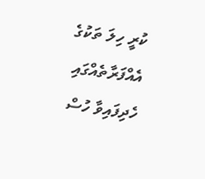ކުރީ ހިލަ ތަކުގެ އެއްފަރާތެއްގައި ހެދިފައިވާ ހުސް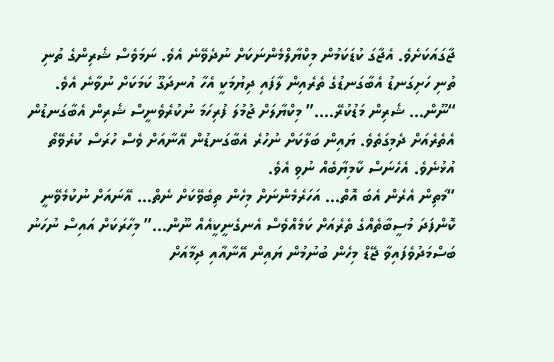ޖާގައަކަށެވެ. އެޖާގަ ކުޑަކަމުން މިކްޔާލްމެންނަކަށް ނުދެވޭނެ އެވެ. ނަމަވެސް ޝެރިންގެ ތުނި ތުނި ހަށިގަނޑު އެބާގަނޑުގެ ތެރެއިން ލާފައި ދިޔުމަކީ އެހާ އުނދަގޫ ކަމަކަށް ނުވާނެ އެވެ.
“ނޫން… ޝެރިން މަޑުކުރޭ….” މިކްޔާލަށް ޖުމުލަ ފުރިހަމަ ނުކުރެވެނީސް ޝެރިން އެބާގަނޑުން އެތެރެއަށް ދެމިގަތެވެ. ޔައިން ބަލާކަށް ނުހުރެ އެބާގަނޑުން އޭނާއަށް ވެސް ހުރަސް ކުރެވޭތޯ އުޅުނެވެ. އެހެނަސް ކާމިޔާބެއް ނުވި އެވެ.
“މަތިން އެރެން އެބަ އޮތް… އަހަރެމެންނަށް މިހެން ތިބެވޭކަށް ނެތް… އޭނައަށް ނުކުމެވޭނީ ކޮންފަދަ މުސީބާތެއްގެ ތެރެއަށް ކަމެއްވެސް އެނގެނީކީއެއް ނޫން…” މިހާރަކަށް އައިސް ނުހަނު ބަސްމަދުވެފައިވާ ޖޭޑް މިހެން ބުނުމުން ޔައިން އޭނާއާއި ދިމާއަށް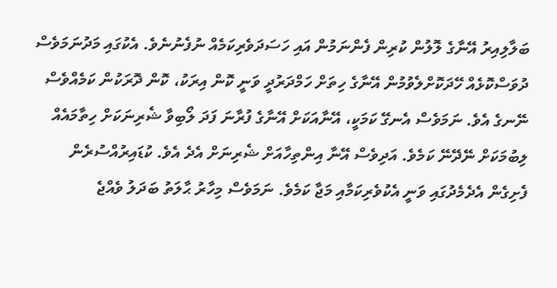ބަލާލިއިރު އޭނާގެ ލޮލުން ކުރިން ފެންނަމުން އައި ހަސަދަވެރިކަމެއް ނުފެނުނެވެ. އެކުގައި މަދުނަމަވެސް ދުވަސްކޮޅެއް ހޭދަކޮށްލެވުމުން އޭނާގެ ހިތަށް ހަމްދަރުދީ ވަނީ ކޮން އިރަކު، ކޮން ދޮރަކުން ކަމެއްވެސް ނޭނގެ އެވެ. ނަމަވެސް އެނގޭ ކަމަކީ، އޭނާއަކަށް އޭނާގެ ފުރާނަ ފަދަ ލޯބިވާ ޝެރިނަކަށް ހިތާމައެއް ލިބުމަކަށް ނޭދޭނޭ ކަމެވެ. އަދިވެސް އޭނާ އިންތިހާއަށް ޝެރިނަށް އެދެ އެވެ. ކުޑައިރުއްސުރެން ފެށިގެން އެދެމެދުގައި ވަނީ އެކުވެރިކަމާއި މަޖާ ކަމެވެ. ނަމަވެސް މިހާރު ޙާލަތު ބަދަލު ވެއްޖެ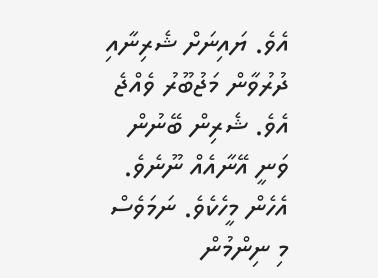އެވެ. ޔައިނަށް ޝެރިނާއި ދުރުވާން މަޖުބޫރު ވެއްޖެ އެވެ. ޝެރިން ބޭނުން ވަނީ އޭނާއެއް ނޫނެވެ. އެހެން މީހެކެވެ. ނަމަވެސް މި ނިންމުން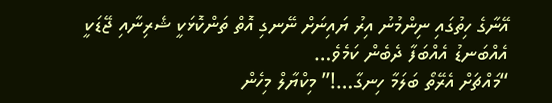އޭނާގެ ހިތުގައި ނިންމުނު އިރު ޔައިނަށް ނޭނގި އޮތް ތަންކޮޅަކީ ޝެރިނާއި ޖޭޑަކީ އެއްބަނޑު އެއްބަފާ ދެބެން ކަމެވެ…
“މައްޗަށް އެރޭތޯ ބަލަމާ ހިނގާ…!” މިކްޔާލް މިހެން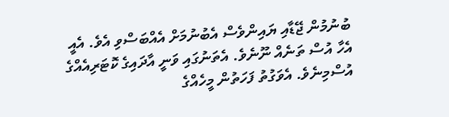ބުނުމުން ޖޭޑާއި ޔައިންވެސް އެބުނުމަށް އެއްބަސްވި އެވެ. އެއީ އެހާ އުސް ތަނެއް ނޫނެވެ. އެތަނުގައި ވަނީ އާދައިގެ ކޮޓަރިއެއްގެ އުސްމިނެވެ. އެވަގުތު ފަހަތުން މީހެއްގެ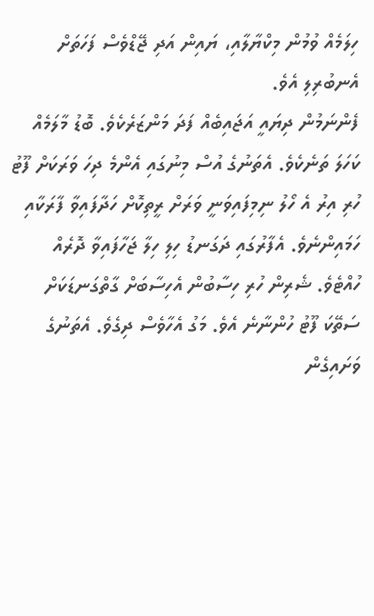ހިލަމެއް ވުމުން މިކްޔާލާއި، ޔައިން އަދި ޖޭޑްވެސް ފަހަތަށް އެނބުރިލި އެވެ.
ފެންނަމުން ދިޔައީ އަޖައިބެއް ފަދަ މަންޒަރެކެވެ. ބޮޑު މާލަމެއް ކަހަލަ ތަނެކެވެ. އެތަނުގެ އުސް މިނުގައި އެންމެ ދިހަ ވަރަކަށް ފޫޓު ހުރި އިރު އެ ހޯލު ނިމިފައިވަނީ ވަރަށް ރީތިކޮށް ހަދާފައިވާ ފާރަކާއި ހަމައިންނެވެ. އެފާރުގައި ދަގަނޑު ހިލި ހިލާ ޖަހާފައިވާ ދޮރެއް ހުއްޓެވެ. ޝެރިން ހުރި ހިސާބުން އެހިސާބަށް ގާތްގަނޑަކަށް ސަތޭކަ ފޫޓު ހުންނާނެ އެވެ. މަގު އެހާވެސް ދިގެވެ. އެތަނުގެ ވަށައިގެން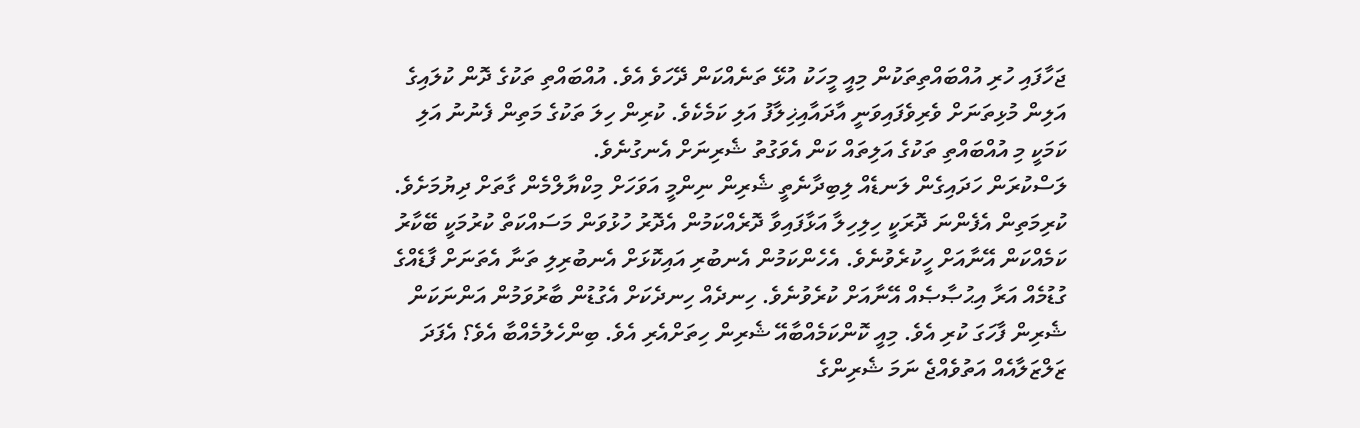ޖަހާފައި ހުރި އުއްބައްތިތަކުން މިއީ މީހަކު އުޅޭ ތަނެއްކަން ދޭހަވެ އެވެ. އުއްބައްތި ތަކުގެ ދޮން ކުލައިގެ އަލިން މުޅިތަނަށް ވެރިވެފައިވަނީ އާދައާއިޚިލާފު އަލި ކަމެކެވެ. ކުރިން ހިލަ ތަކުގެ މަތިން ފެނުނު އަލި ކަމަކީ މި އުއްބައްތި ތަކުގެ އަލިތައް ކަން އެވަގުތު ޝެރިނަށް އެނގުނެވެ.
ލަސްކުރަން ހަދައިގެން ލަނޑެއް ލިބިދާނެތީ ޝެރިން ނިންމީ އަވަހަށް މިކްޔާލްމެން ގާތަށް ދިޔުމަށެވެ. ކުރިމަތިން އެފެންނަ ދޮރަކީ ހިލިހިލާ އަޅާފައިވާ ދޮރެއްކަމުން އެދޮރު ހުޅުވަން މަސައްކަތް ކުރުމަކީ ބޭކާރު ކަމެއްކަން އޭނާއަށް ހީކުރެވުނެވެ. އެހެންކަމުން އެނބުރި އައިކޮޅަށް އެނބުރިލި ތަނާ އެތަނަށް ފާޑެއްގެ ގުޑުމެއް އަރާ އިޙުޞާޞެއް އޭނާއަށް ކުރެވުނެވެ. ހިނދެއް ހިނދެކަށް އެގުޑުން ބާރުވަމުން އަންނަކަން ޝެރިން ފާހަގަ ކުރި އެވެ. މިއީ ކޮންކަމެއްބާއޭ ޝެރިން ހިތަށްއެރި އެވެ. ބިންހެލުމެއްބާ އެވެ؟ އެފަދަ ޒަލްޒަލާއެއް އަތުވެއްޖެ ނަމަ ޝެރިންގެ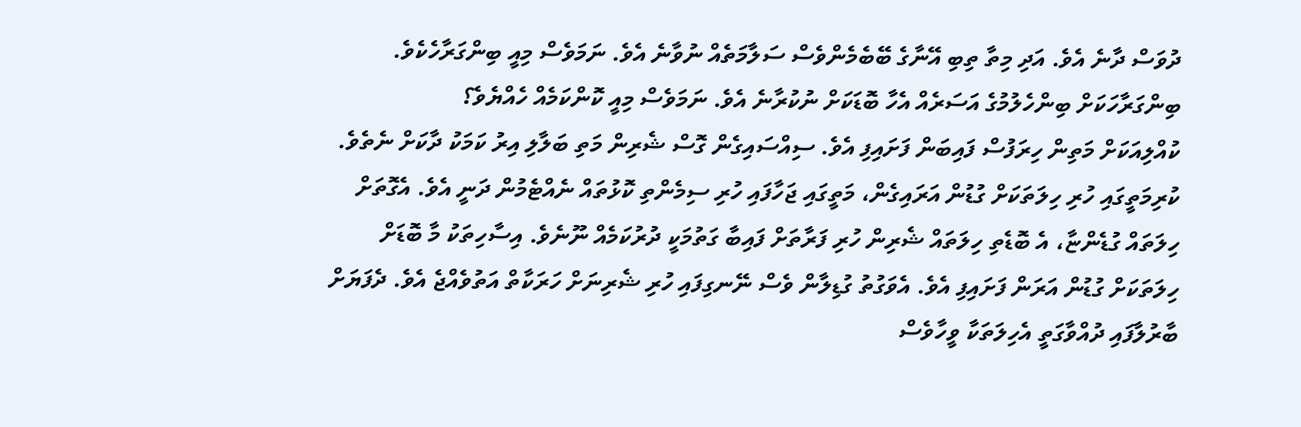ދުވަސް ދާނެ އެވެ. އަދި މިތާ ތިބި އޭނާގެ ބޭބެމެންވެސް ސަލާމަތެއް ނުވާނެ އެވެ. ނަމަވެސް މިއީ ބިންގަރާހެކެވެ. ބިންގަރާހަކަށް ބިންހެލުމުގެ އަސަރެއް އެހާ ބޮޑަކަށް ނުކުރާނެ އެވެ. ނަމަވެސް މިއީ ކޮންކަމެއް ހެއްޔެވެ؟
ކުއްލިއަކަށް މަތިން ހިރަފުސް ފައިބަން ފަށައިފި އެވެ. ސިއްސައިގެން ގޮސް ޝެރިން މަތި ބަލާލި އިރު ކަމަކު ދާކަށް ނެތެވެ. ކުރިމަތީގައި ހުރި ހިލަތަކަށް ގުޑުން އަރައިގެން، މަތީގައި ޖަހާފައި ހުރި ސިމެންތި ކޮޅުތައް ނެއްޓެމުން ދަނީ އެވެ. އެގޮތަށް ހިލަތައް ގުޑެންޏާ، އެ ބޮޑެތި ހިލަތައް ޝެރިން ހުރި ފަރާތަށް ފައިބާ ގަތުމަކީ ދުރުކަމެއް ނޫނެވެ. އިސާހިތަކު މާ ބޮޑަށް ހިލަތަކަށް ގުޑުން އަރަން ފަށައިފި އެވެ. އެވަގުތު ގުޑިލާން ވެސް ނޭނގިފައި ހުރި ޝެރިނަށް ހަރަކާތް އަތުވެއްޖެ އެވެ. ދެފަޔަށް ބާރުލާފައި ދުއްވާގަތީ އެހިލަތަކާ ވީހާވެސް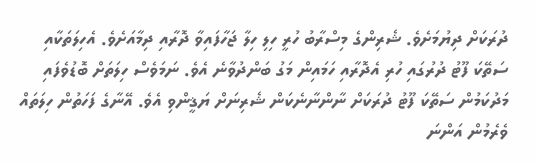ދުރަކަށް ދިޔުމަށެވެ. ޝެރިންގެ މިސްރާބު ހުރީ ހިލި ހިލާ ޖަހާފައިވާ ދޮރާއި ދިމާއަށެވެ. އެހިލަތަކާއި ސަތޭކަ ފޫޓު ދުރުގައި ހުރި އެދޮރާއި ހަމައިން މަގު ބަންދުވާނެ އެވެ. ނަމަވެސް ހިލަތަށް ބޮޑުވެފައި މަދުކަމުން ސަތޭކަ ފޫޓު ދުރަކަށް ނާންނާނެކަން ޝެރިނަށް ޔަޤީންވި އެވެ. އޭނާގެ ފަހަތުން ހިލަތައް ވެރެމުން އަންނަ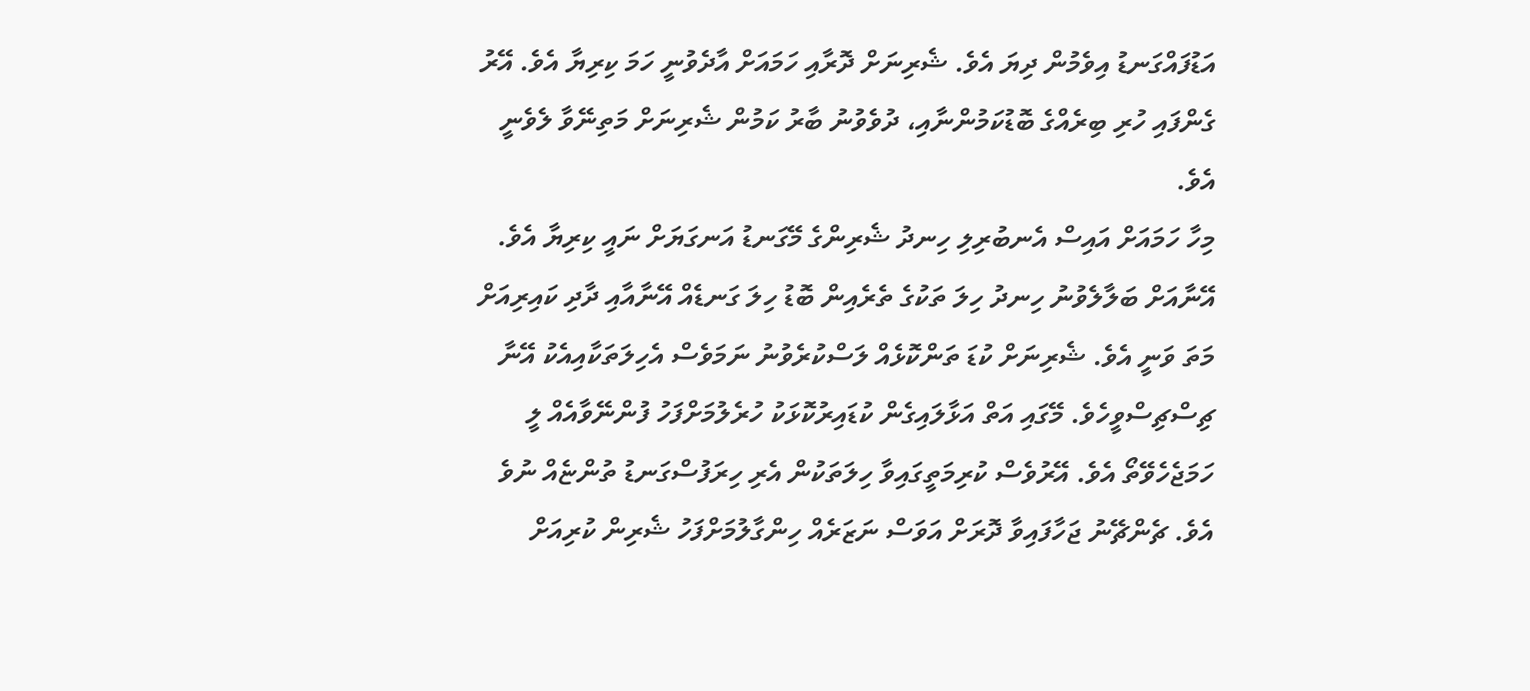އަޑުފައްގަނޑު އިވެމުން ދިޔަ އެވެ. ޝެރިނަށް ދޮރާއި ހަމައަށް އާދެވުނީ ހަމަ ކިރިޔާ އެވެ. އޭރު ގެންފައި ހުރި ބިރެއްގެ ބޮޑުކަމުންނާއި، ދުވެވުނު ބާރު ކަމުން ޝެރިނަށް މަތިނޭވާ ލެވެނީ އެވެ.
މިހާ ހަމައަށް އައިސް އެނބުރިލި ހިނދު ޝެރިންގެ މޭގަނޑު އަނގަޔަށް ނައީ ކިރިޔާ އެވެ. އޭނާއަށް ބަލާލެވުނު ހިނދު ހިލަ ތަކުގެ ތެރެއިން ބޮޑު ހިލަ ގަނޑެއް އޭނާއާއި ދާދި ކައިރިއަށް މަތަ ވަނީ އެވެ. ޝެރިނަށް ކުޑަ ތަންކޮޅެއް ލަސްކުރެވުނު ނަމަވެސް އެހިލަތަކާއިއެކު އޭނާ ޗިސްޗިސްވީހެވެ. މޭގައި އަތް އަޅާލައިގެން ކުޑައިރުކޮޅަކު ހުރެލުމަށްފަހު ފުންނޭވާއެއް ލީ ހަމަޖެހެވޭތޯ އެވެ. އޭރުވެސް ކުރިމަތީގައިވާ ހިލަތަކުން އެރި ހިރަފުސްގަނޑު ތުންޏެއް ނުވެ އެވެ. ޗެންޗޭނު ޖަހާފައިވާ ދޮރަށް އަވަސް ނަޒަރެއް ހިންގާލުމަށްފަހު ޝެރިން ކުރިއަށް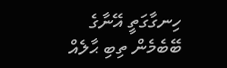ހިނގާގަތީ އޭނާގެ ބޭބެމެން ތިބި ޙާލެއް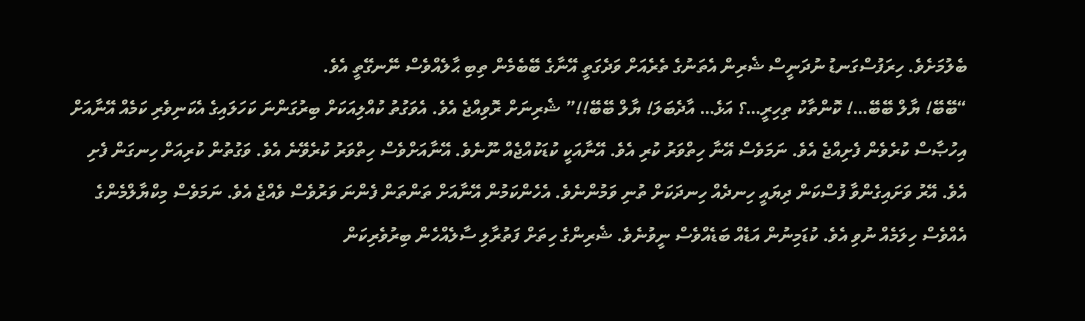ބެލުމަށެވެ. ހިރަފުސްގަނޑު ނުދަނީސް ޝެރިން އެތަނުގެ ތެރެއަށް ވަދެގަތީ އޭނާގެ ބޭބެމެން ތިބި ޙާލެއްވެސް ނޭނގޭތީ އެވެ.
“ބޭބޭ! ޔާލް ބޭބޭ…! ކޮންތާކު ތިހިރީ…؟ އަޅެ… އާދެބަލަ! ޔާލް ބޭބޭ!!” ޝެރިނަށް ރޮވިއްޖެ އެވެ. އެވަގުތު ކުއްލިއަކަށް ބިރުގަންނަ ކަހަލައިގެ އެކަނިވެރި ކަމެއް އޭނާއަށް އިހުޞާސް ކުރެވެން ފެށިއްޖެ އެވެ. ނަމަވެސް އޭނާ ހިތްވަރު ކުރި އެވެ. އޭނާއަކީ ކުޑަކުއްޖެއް ނޫނެވެ. އޭނާއަށްވެސް ހިތްވަރު ކުރެވޭނެ އެވެ. ވަގުތުން ކުރިއަށް ހިނގަން ފެށި އެވެ. އޭރު ވަށައިގެންވާ ފުސްކަން ދިޔައީ ހިނދެއް ހިނދަކަށް ތުނި ވަމުންނެވެ. އެހެންކަމުން އޭނާއަށް ތަންތަން ފެންނަ ވަރުވެސް ވެއްޖެ އެވެ. ނަމަވެސް މިކްޔާލްމެންގެ އެއްވެސް ހިލަމެއް ނުވި އެވެ. ކުޑަމިނުން އަޑެއް ބަޑެއްވެސް ނީވުނެވެ. ޝެރިންގެ ހިތަށް ފަތުރާލި ސާލެއްހެން ބިރުވެރިކަން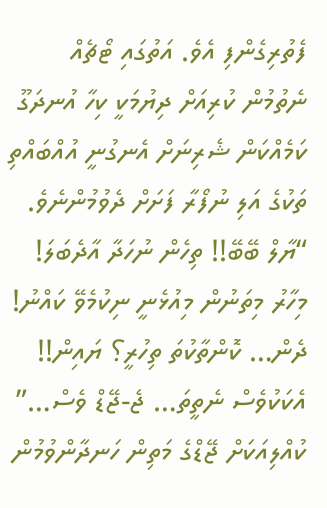ފެތުރިގެންފި އެވެ. އަތުގައި ޓޯޗެއް ނެތުމުން ކުރިއަށް ދިޔުމަކީ ކިހާ އުނދަގޫ ކަމެއްކަން ޝެރިނަށް އެނގުނީ އުއްބައްތި ތަކުގެ އަލި ނުފޯރާ ފަށަށް ދެވުމުންނެވެ.
“ޔާލް ބޭބޭ!! ތިހެން ނުހަދާ އާދެބަލަ! މިހާރު މިތަނުން މިއުޅެނީ ނިކުމެވޭ ކައްނު! ދެން… ކޮންތާކުތަ ތިހުރީ؟ ޔައިން!! އެކަކުވެސް ނެތީތަ… ޖެ-ޖޭޑް ވެސް…” ކުއްލިއަކަށް ޖޭޑްގެ މަތިން ހަނދާންވުމުން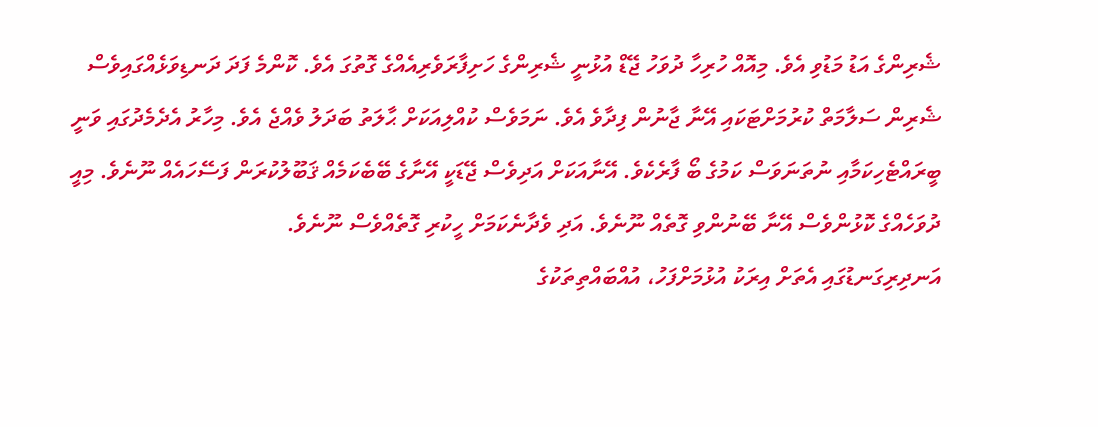ޝެރިންގެ އަޑު މަޑުވި އެވެ. މިއޮއް ހުރިހާ ދުވަހު ޖޭޑް އުޅުނީ ޝެރިންގެ ހަށިފާރަވެރިއެއްގެ ގޮތުގަ އެވެ. ކޮންމެ ފަދަ ދަނޑިވަޅެއްގައިވެސް ޝެރިން ސަލާމަތް ކުރުމަށްޓަކައި އޭނާ ޖާނުން ފިދާވެ އެވެ. ނަމަވެސް ކުއްލިއަކަށް ޙާލަތު ބަދަލު ވެއްޖެ އެވެ. މިހާރު އެދެމެދުގައި ވަނީ ބީރައްޓެހިކަމާއި ނުތަނަވަސް ކަމުގެ ބޯ ފާރެކެވެ. އޭނާއަކަށް އަދިވެސް ޖޭޑަކީ އޭނާގެ ބޭބެކަމެއް ޤަބޫލުކުރަން ފަސޭހައެއް ނޫނެވެ. މިއީ ދުވަހެއްގެ ކޮޅުންވެސް އޭނާ ބޭނުންވި ގޮތެއް ނޫނެވެ. އަދި ވެދާނެކަމަށް ހީކުރި ގޮތެއްވެސް ނޫނެވެ.
އަނދިރިގަނޑުގައި އެތަށް އިރަކު އުޅުމަށްފަހު، އުއްބައްތިތަކުގެ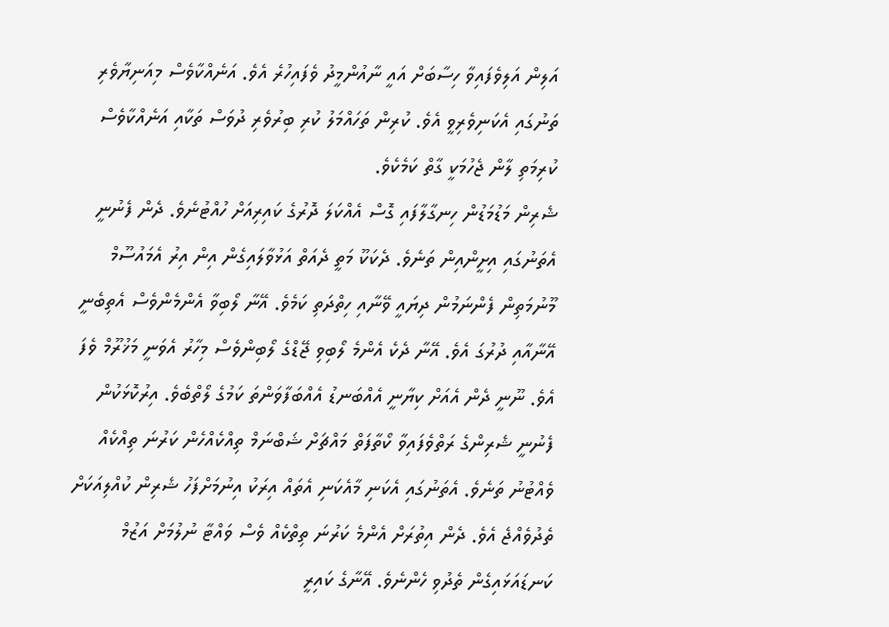އަލިން އަލިވެފައިވާ ހިސާބަށް އައީ ނާއުންމީދު ވެފައިހުރެ އެވެ. އަނެއްކާވެސް މިއަނިޔާވެރި ތަނުގައި އެކަނިވެރިވީ އެވެ. ކުރިން ތަހައްމަލު ކުރި ބިރުވެރި ދުވަސް ތަކާއި އަނެއްކާވެސް ކުރިމަތި ލާން ޖެހުމަކީ ގާތް ކަމެކެވެ.
ޝެރިން މަޑުމަޑުން ހިނގާލާފައި ގޮސް އެއްކަލަ ދޮރުގެ ކައިރިއަށް ހުއްޓުނެވެ. ދެން ފެނުނީ އެތަނުގައި އިށީންއިން ތަނެވެ. ދެކަކޫ މަތީ ދެއަތް އަޅުވާލައިގެން އިން އިރު އެމައުސޫމް މޫނުމަތިން ފެންނަމުން ދިޔައީ ވޭނާއި ހިތްދަތި ކަމެވެ. އޭނާ ލޯބިވާ އެންމެންވެސް އެތިބެނީ އޭނާއާއި ދުރުގަ އެވެ. އޭނާ ދެކެ އެންމެ ލޯބިވި ޖޭޑްގެ ލޯބިންވެސް މިހާރު އެވަނީ މަޚުރޫމް ވެފަ އެވެ. ނޫނީ ދެން އެއަށް ކިޔާނީ އެއްބަނޑު އެއްބަފާވަންތަ ކަމުގެ ލޯތްބެވެ. އިރުކޮޅަކުން ފެނުނީ ޝެރިންގެ ރަތްވެފައިވާ ކޯތާފަތް މައްޗަށް ޝަބްނަމް ތިއްކެއްހެން ކަރުނަ ތިއްކެއް ވެއްޓުނު ތަނެވެ. އެތަނުގައި އެކަނި މާއެކަނި އެތައް އިރަކު އިނުމަށްފަހު ޝެރިން ކުއްލިއަކަށް ތެދުވެއްޖެ އެވެ. ދެން އިތުރަށް އެންމެ ކަރުނަ ތިތްކެއް ވެސް ވައްޓާ ނުލުމަށް އަޒުމް ކަނޑައަޅައިގެން ތެދުވި ހެންނެވެ. އޭނާގެ ކައިރީ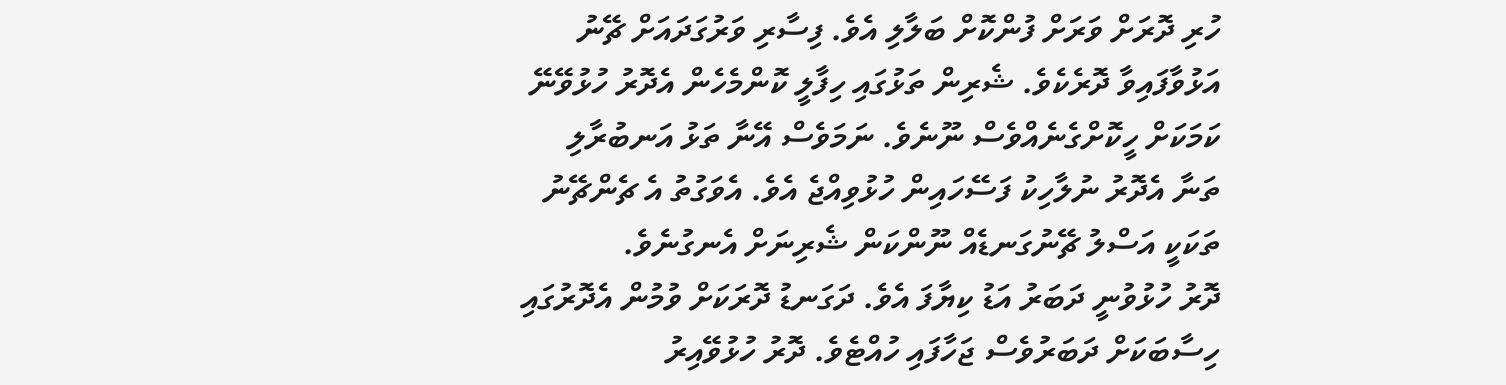ހުރި ދޮރަށް ވަރަށް ފުންކޮށް ބަލާލި އެވެ. ފިސާރި ވަރުގަދައަށް ޗޭނު އަޅުވާފައިވާ ދޮރެކެވެ. ޝެރިން ތަޅުގައި ހިފާލީ ކޮންމެހެން އެދޮރު ހުޅުވޭނޭ ކަމަކަށް ހީކޮށްގެނެއްވެސް ނޫނެވެ. ނަމަވެސް އޭނާ ތަޅު އަނބުރާލި ތަނާ އެދޮރު ނުލާހިކު ފަސޭހައިން ހުޅުވިއްޖެ އެވެ. އެވަގުތު އެ ޗެންޗޭނު ތަކަކީ އަސްލު ޗޭނުގަނޑެއް ނޫންކަން ޝެރިނަށް އެނގުނެވެ.
ދޮރު ހުޅުވުނީ ދަބަރު އަޑު ކިޔާފަ އެވެ. ދަގަނޑު ދޮރަކަށް ވުމުން އެދޮރުގައި ހިސާބަކަށް ދަބަރުވެސް ޖަހާފައި ހުއްޓެވެ. ދޮރު ހުޅުވޭއިރު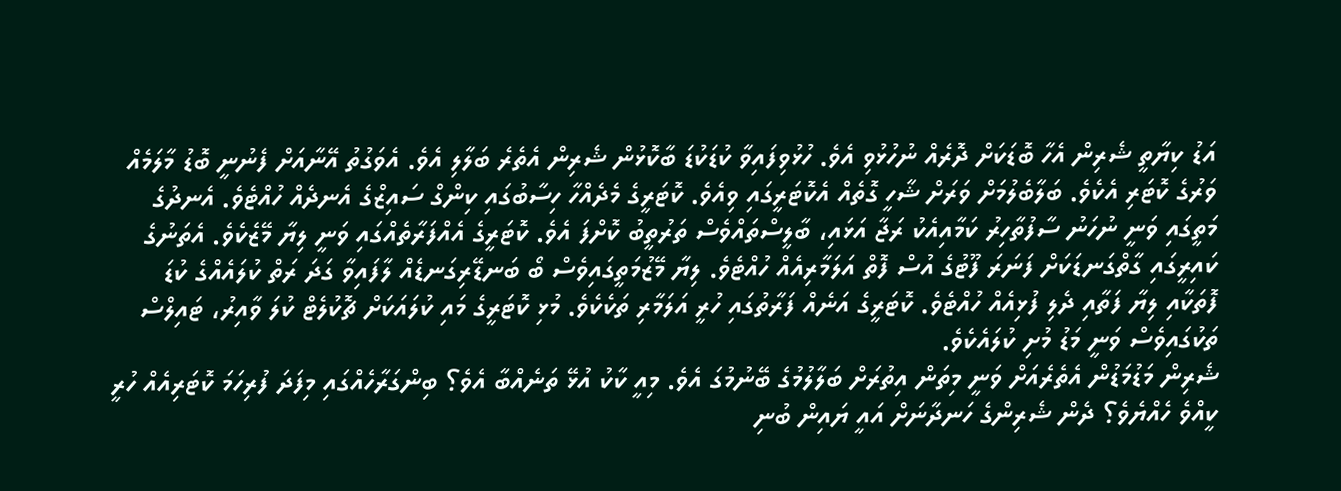އަޑު ކިޔާތީ ޝެރިން އެހާ ބޮޑަކަށް ދޮރެއް ނުހުޅުވި އެވެ. ހުޅުވިފައިވާ ކުޑަކުޑަ ބާކޮޅުން ޝެރިން އެތެރެ ބަލާލި އެވެ. އެވަގުތު އޭނާއަށް ފެނުނީ ބޮޑު މާލަމެއް ވަރުގެ ކޮޓަރި އެކެވެ. ބަލާބެލުމަށް ވަރަށް ޝާހީ ގޮތެއް އެކޮޓަރީގައި ވިއެވެ. ކޮޓަރީގެ މެދެއްހާ ހިސާބުގައި ކިންގް ސައިޒްގެ އެނދެއް ހުއްޓެވެ. އެނދުގެ މަތީގައި ވަނީ ނުހަނު ސާފުތާހިރު ކަމާއިއެކު ރަޖާ އަޅައި، ބާލީސްތައްވެސް ތަރުތީބު ކޮށްފަ އެވެ. ކޮޓަރީގެ އެއްފަރާތެއްގައި ވަނީ ލިޔާ މޭޒެކެވެ. އެތަނުގެ ކައިރީގައި ގާތްގަނޑަކަށް ފަނަރަ ފޫޓުގެ އުސް ފޮތް އަލަމާރިއެއް ހުއްޓެވެ. ލިޔާ މޭޒުމަތީގައިވެސް ބޯ ބަނޑޭރިގަނޑެއް ލާފައިވާ ގަދަ ރަތް ކުލައެއްގެ ކުޑަ ފޮތަކާއި ލިޔާ ފަތާއި ދެލި ފުޅިއެއް ހުއްޓެވެ. ކޮޓަރީގެ އަނެއް ފަރާތުގައި ހުރީ އަލަމާރި ތަކެކެވެ. މުޅި ކޮޓަރީގެ މައި ކުލައަކަށް ޗޮކުލެޓް ކުލަ ވާއިރު، ޓައިލްސް ތަކުގައިވެސް ވަނީ މަޑު މުށި ކުލައެކެވެ.
ޝެރިން މަޑުމަޑުން އެތެރެއަށް ވަނީ މިތަން އިތުރަށް ބަލާލުމުގެ ބޭނުމުގަ އެވެ. މިއީ ކާކު އުޅޭ ތަނެއްބާ އެވެ؟ ބިންގަރާހެއްގައި މިފަދަ ފުރިހަމަ ކޮޓަރިއެއް ހުރީ ކީއްވެ ހެއްޔެވެ؟ ދެން ޝެރިންގެ ހަނދާނަށް އައީ ޔައިން ބުނި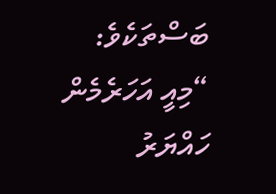ބަސްތަކެވެ:
“މިއީ އަހަރެމެން ހައްޔަރު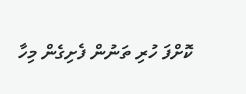ކޮށްފަ ހުރި ތަނުން ފެށިގެން މިހާ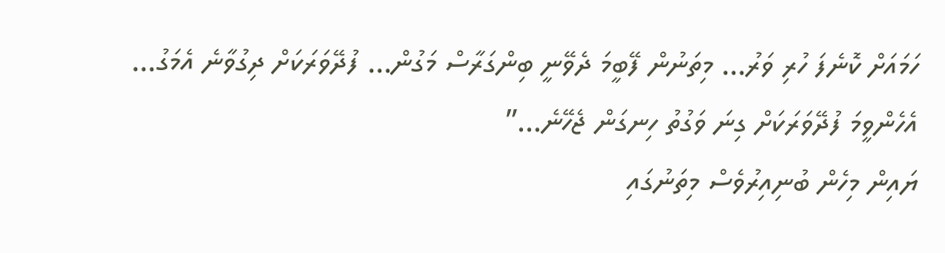ހަމައަށް ކޮނެފަ ހުރި ވަރު… މިތަނުން ފޭބީމަ ދެވޭނީ ބިންގަރާސް މަގުން… ފުދޭވަރަކަށް ދިގުވާނެ އެމަގު… އެހެންވީމަ ފުދޭވަރަކަށް ގިނަ ވަގުތު ހިނގަން ޖެހޭނެ…”
ޔައިން މިހެން ބުނިއިރުވެސް މިތަނުގައި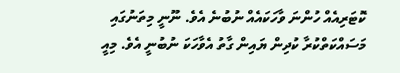ކޮޓަރިއެއް ހުންނަ ވާހަކައެއް ނުބުނެ އެވެ. ނޫނީ މިތަނުގައި މަސައްކަތްކުރާ ކުދިން ޔައިން ގާތު އެވާހަކަ ނުބުނީ އެވެ. މިއީ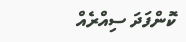ކޮންފަދަ ސިއްރެއް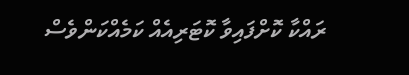ރައްކާ ކޮށްފައިވާ ކޮޓަރިއެއް ކަމެއްކަންވެސް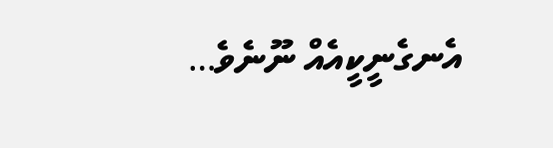އެނގެނީކީއެއް ނޫނެވެ…